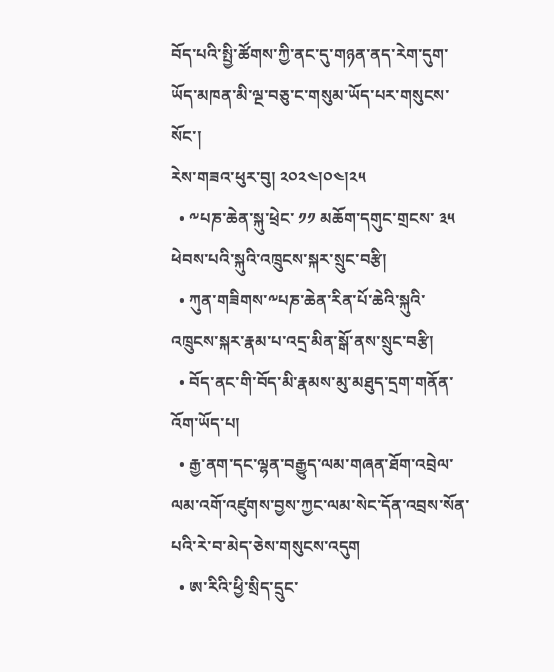བོད་པའི་སྤྱི་ཚོགས་ཀྱི་ནང་དུ་གཉན་ནད་རེག་དུག་ཡོད་མཁན་མི་ལྔ་བཅུ་ང་གསུམ་ཡོད་པར་གསུངས་སོང་།
རེས་གཟའ་ཕུར་བུ། ༢༠༢༤།༠༤།༢༥
  • ༸པཎ་ཆེན་སྐུ་ཕྲེང་ ༡༡ མཆོག་དགུང་གྲངས་ ༣༥ ཕེབས་པའི་སྐུའི་འཁྲུངས་སྐར་སྲུང་བརྩི།
  • ཀུན་གཟིགས་༸པཎ་ཆེན་རིན་པོ་ཆེའི་སྐུའི་འཁྲུངས་སྐར་རྣམ་པ་འདྲ་མིན་སྒོ་ནས་སྲུང་བརྩི།
  • བོད་ནང་གི་བོད་མི་རྣམས་མུ་མཐུད་དྲག་གནོན་འོག་ཡོད་པ།
  • རྒྱ་ནག་དང་ལྷན་བརྒྱུད་ལམ་གཞན་ཐོག་འབྲེལ་ལམ་འགོ་འཛུགས་བྱས་ཀྱང་ལམ་སེང་དོན་འབྲས་སོན་པའི་རེ་བ་མེད་ཅེས་གསུངས་འདུག
  • ཨ་རིའི་ཕྱི་སྲིད་དྲུང་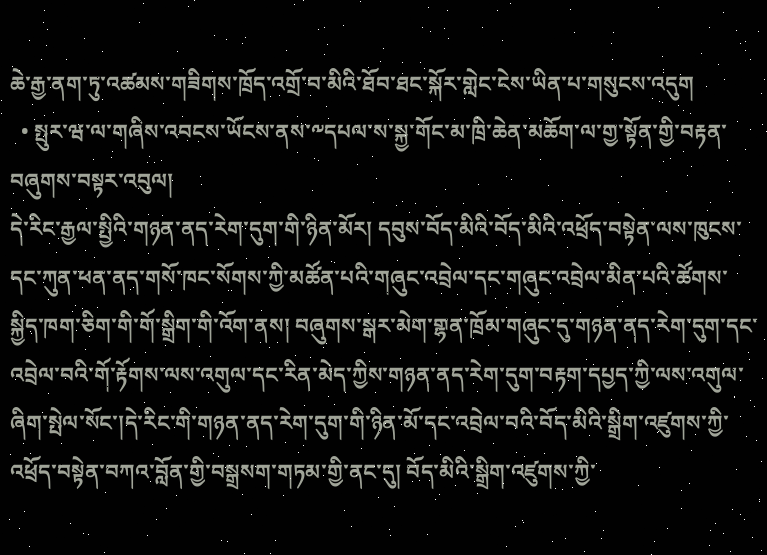ཆེ་རྒྱ་ནག་ཏུ་འཚམས་གཟིགས་ཁྲོད་འགྲོ་བ་མིའི་ཐོབ་ཐང་སྐོར་གླེང་ངེས་ཡིན་པ་གསུངས་འདུག
  • སྤུར་ཝ་ལ་གཞིས་འབངས་ཡོངས་ནས་༸དཔལ་ས་སྐྱ་གོང་མ་ཁྲི་ཆེན་མཆོག་ལ་གྱ་སྟོན་གྱི་བརྟན་བཞུགས་བསྟར་འབུལ།
དེ་རིང་རྒྱལ་སྤྱིའི་གཉན་ནད་རེག་དུག་གི་ཉིན་མོར། དབུས་བོད་མིའི་བོད་མིའི་འཕྲོད་བསྟེན་ལས་ཁུངས་དང་ཀུན་ཕན་ནད་གསོ་ཁང་སོགས་ཀྱི་མཚོན་པའི་གཞུང་འབྲེལ་དང་གཞུང་འབྲེལ་མིན་པའི་ཚོགས་སྐྱིད་ཁག་ཅིག་གི་གོ་སྒྲིག་གི་འོག་ནས། བཞུགས་སྒར་མེག་གྷན་ཁྲོམ་གཞུང་དུ་གཉན་ནད་རེག་དུག་དང་འབྲེལ་བའི་གོ་རྟོགས་ལས་འགུལ་དང་རིན་མེད་ཀྱིས་གཉན་ནད་རེག་དུག་བརྟག་དཔྱད་ཀྱི་ལས་འགུལ་ཞིག་སྤེལ་སོང་།དེ་རིང་གི་གཉན་ནད་རེག་དུག་གི་ཉིན་མོ་དང་འབྲེལ་བའི་བོད་མིའི་སྒྲིག་འཛུགས་ཀྱི་འཕྲོད་བསྟེན་བཀའ་བློན་གྱི་བསྒྲསག་གཏམ་གྱི་ནང་དུ། བོད་མིའི་སྒྲིག་འཛུགས་ཀྱི་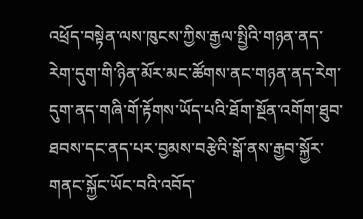འཕྲོད་བསྟེན་ལས་ཁུངས་ཀྱིས་རྒྱལ་སྤྱིའི་གཉན་ནད་རེག་དུག་གི་ཉིན་མོར་མང་ཚོགས་ནང་གཉན་ནད་རེག་དུག་ནད་གཞི་གོ་རྟོགས་ཡོད་པའི་ཐོག་སྔོན་འགོག་ཐུབ་ཐབས་དང་ནད་པར་བྱམས་བརྩེའི་སྒོ་ནས་རྒྱབ་སྐྱོར་གནང་སྐྱོང་ཡོང་བའི་འབོད་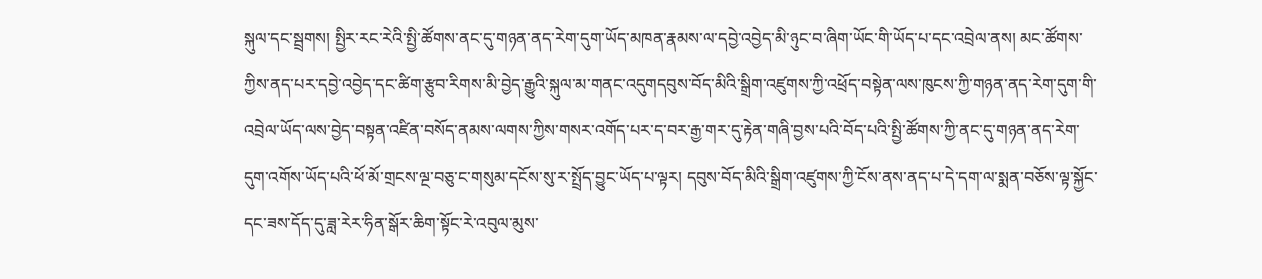སྐུལ་དང་སྦྲགས། སྤྱིར་རང་རེའི་སྤྱི་ཚོགས་ནང་དུ་གཉན་ནད་རེག་དུག་ཡོད་མཁན་རྣམས་ལ་དབྱེ་འབྱེད་མི་ཉུང་བ་ཞིག་ཡོང་གི་ཡོད་པ་དང་འབྲེལ་ནས། མང་ཚོགས་ཀྱིས་ནད་པར་དབྱེ་འབྱེད་དང་ཚིག་རྩུབ་རིགས་མི་བྱེད་རྒྱུའི་སྐུལ་མ་གནང་འདུགདབུས་བོད་མིའི་སྒྲིག་འཛུགས་ཀྱི་འཕྲོད་བསྟེན་ལས་ཁུངས་ཀྱི་གཉན་ནད་རེག་དུག་གི་འབྲེལ་ཡོད་ལས་བྱེད་བསྟན་འཛིན་བསོད་ནམས་ལགས་ཀྱིས་གསར་འགོད་པར་ད་བར་རྒྱ་གར་དུ་རྟེན་གཞི་བྱས་པའི་བོད་པའི་སྤྱི་ཚོགས་ཀྱི་ནང་དུ་གཉན་ནད་རེག་དུག་འགོས་ཡོད་པའི་ཕོ་མོ་གྲངས་ལྔ་བཅུ་ང་གསུམ་དངོས་སུ་ར་སྤྲོད་བྱུང་ཡོད་པ་ལྟར། དབུས་བོད་མིའི་སྒྲིག་འཛུགས་ཀྱི་ངོས་ནས་ནད་པ་དེ་དག་ལ་སྨན་བཅོས་ལྟ་སྐྱོང་དང་ཟས་དོད་དུ་ཟླ་རེར་ཧིན་སྒོར་ཆིག་སྟོང་རེ་འབུལ་མུས་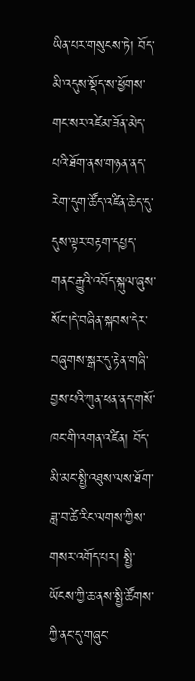ཡིན་པར་གསུངས་ཏེ། བོད་མི་འདུས་སྡོད་ས་ཕྱོགས་གང་སར་འཛེམ་ཟོན་མེད་པའི་ཐོག་ནས་གཉན་ནད་རེག་དུག་ཚོད་འཛིན་ཆེད་དུ་དུས་ལྟར་བརྟག་དཔྱད་གནང་རྒྱུའི་འབོད་སྐུལ་ཞུས་སོང་།དེ་བཞིན་སྐབས་དེར་བཞུགས་སྒར་དུ་རྟེན་གཞི་བྱས་པའི་ཀུན་ཕན་ནད་གསོ་ཁང་གི་འགན་འཛིན། བོད་མི་མང་སྤྱི་འཐུས་ལས་ཐོག་ཟླ་བ་ཚེ་རིང་ལགས་ཀྱིས་གསར་འགོད་པར། སྤྱི་ཡོངས་ཀྱི་ཆ་ནས་སྤྱི་ཚོགས་ཀྱི་ནང་དུ་གཞུང་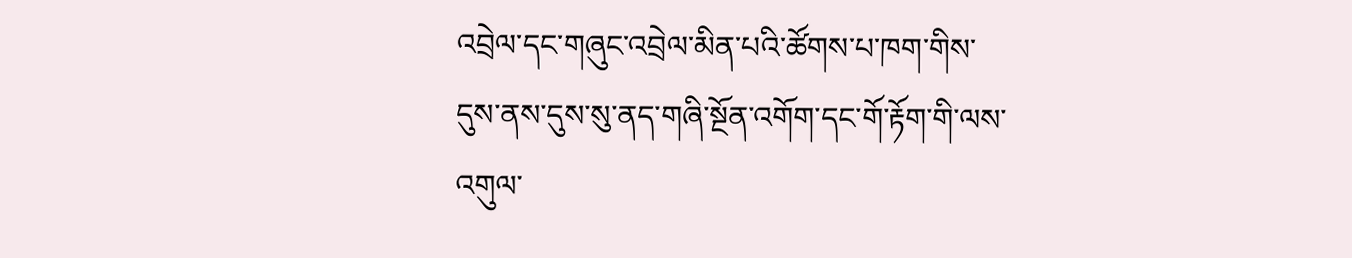འབྲེལ་དང་གཞུང་འབྲེལ་མིན་པའི་ཚོགས་པ་ཁག་གིས་དུས་ནས་དུས་སུ་ནད་གཞི་སྔོན་འགོག་དང་གོ་རྟོག་གི་ལས་འགུལ་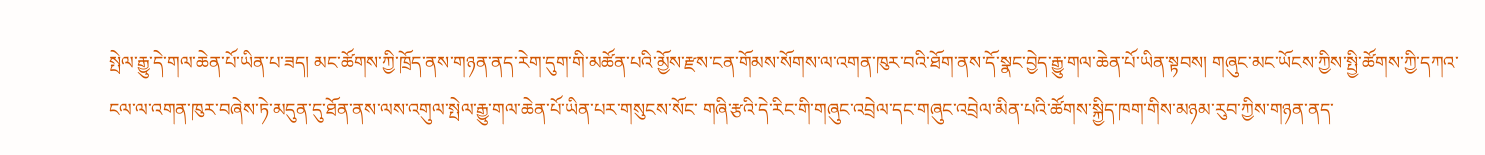སྤེལ་རྒྱུ་དེ་གལ་ཆེན་པོ་ཡིན་པ་ཟད། མང་ཚོགས་ཀྱི་ཁྲོད་ནས་གཉན་ནད་རེག་དུག་གི་མཚོན་པའི་མྱོས་རྫས་ངན་གོམས་སོགས་ལ་འགན་ཁུར་བའི་ཐོག་ནས་དོ་སྣང་བྱེད་རྒྱུ་གལ་ཆེན་པོ་ཡིན་སྟབས། གཞུང་མང་ཡོངས་ཀྱིས་སྤྱི་ཚོགས་ཀྱི་དཀའ་ངལ་ལ་འགན་ཁུར་བཞེས་ཏེ་མདུན་དུ་ཐོན་ནས་ལས་འགུལ་སྤེལ་རྒྱུ་གལ་ཆེན་པོ་ཡིན་པར་གསུངས་སོང་ གཞི་རྩའི་དེ་རིང་གི་གཞུང་འབྲེལ་དང་གཞུང་འབྲེལ་མིན་པའི་ཚོགས་སྐྱིད་ཁག་གིས་མཉམ་རུབ་ཀྱིས་གཉན་ནད་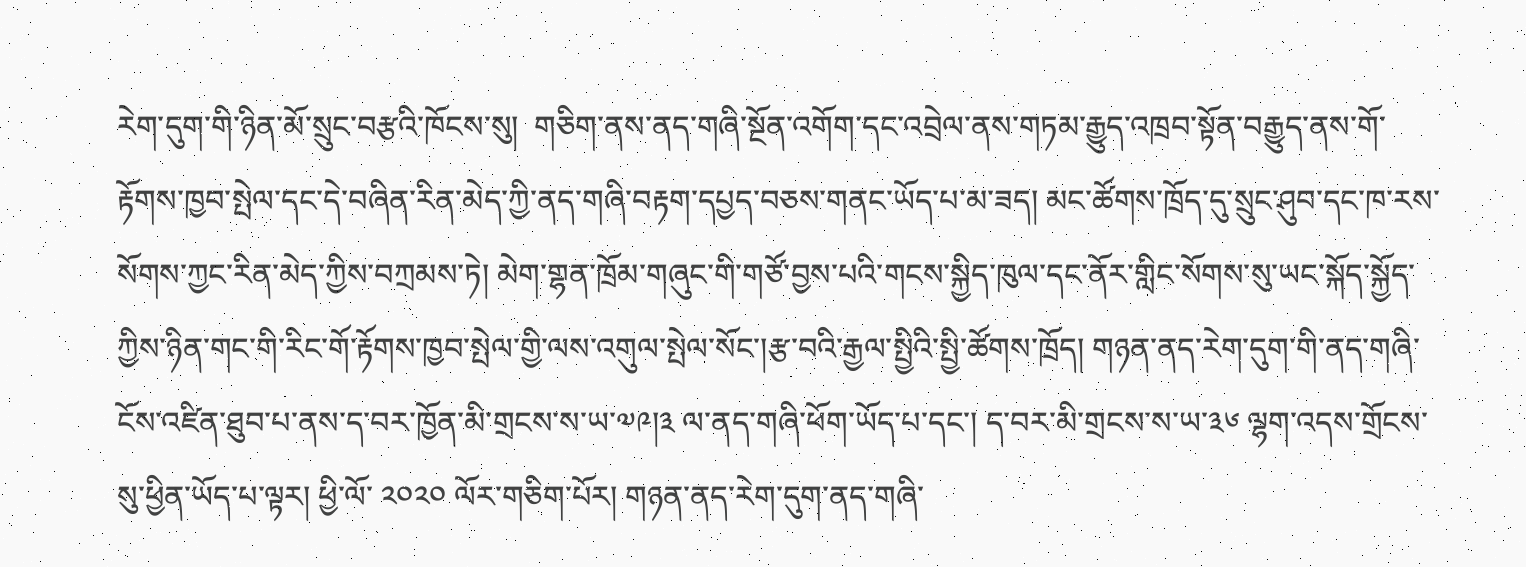རེག་དུག་གི་ཉིན་མོ་སྲུང་བརྩའི་ཁོངས་སུ།  གཅིག་ནས་ནད་གཞི་སྔོན་འགོག་དང་འབྲེལ་ནས་གཏམ་རྒྱུད་འཁྲབ་སྟོན་བརྒྱུད་ནས་གོ་རྟོགས་ཁྱབ་སྤེལ་དང་དེ་བཞིན་རིན་མེད་ཀྱི་ནད་གཞི་བརྟག་དཔྱད་བཅས་གནང་ཡོད་པ་མ་ཟད། མང་ཚོགས་ཁྲོད་དུ་སྲུང་ཤུབ་དང་ཁ་རས་སོགས་ཀྱང་རིན་མེད་ཀྱིས་བཀྲམས་ཏེ། མེག་གྷན་ཁྲོམ་གཞུང་གི་གཙོ་བྱས་པའི་གངས་སྐྱིད་ཁུལ་དང་ནོར་གླིང་སོགས་སུ་ཡང་སྐོད་སྐྱོད་ཀྱིས་ཉིན་གང་གི་རིང་གོ་རྟོགས་ཁྱབ་སྤེལ་གྱི་ལས་འགུལ་སྤེལ་སོང་།རྩ་བའི་རྒྱལ་སྤྱིའི་སྤྱི་ཚོགས་ཁྲོད། གཉན་ནད་རེག་དུག་གི་ནད་གཞི་ངོས་འཛིན་ཐུབ་པ་ནས་ད་བར་ཁྱོན་མི་གྲངས་ས་ཡ་༧༩།༣ ལ་ནད་གཞི་ཕོག་ཡོད་པ་དང་། ད་བར་མི་གྲངས་ས་ཡ་༣༦ ལྷག་འདས་གྲོངས་སུ་ཕྱིན་ཡོད་པ་ལྟར། ཕྱི་ལོ་ ༢༠༢༠ ལོར་གཅིག་པོར། གཉན་ནད་རེག་དུག་ནད་གཞི་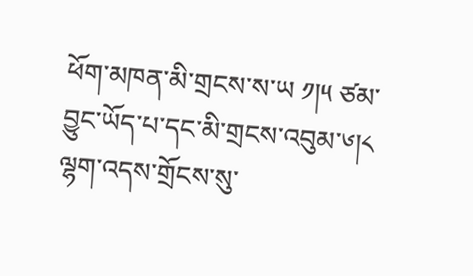ཕོག་མཁན་མི་གྲངས་ས་ཡ ༡།༥ ཙམ་བྱུང་ཡོད་པ་དང་མི་གྲངས་འབུམ་༦།༨ ལྷག་འདས་གྲོངས་སུ་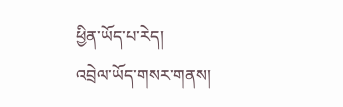ཕྱིན་ཡོད་པ་རེད།
འབྲེལ་ཡོད་གསར་གནས།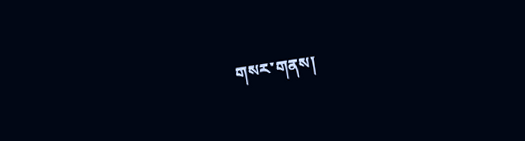གསར་གནས།